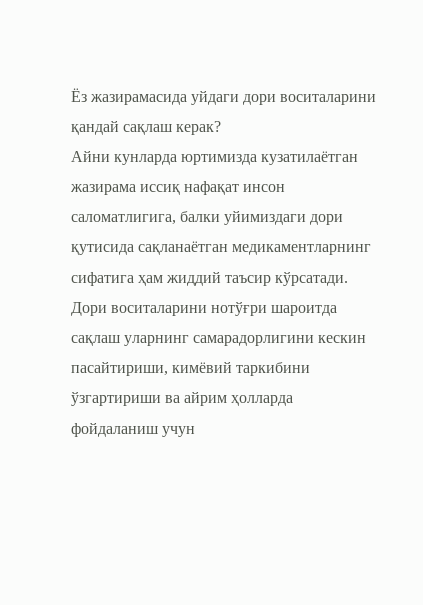Ёз жазирамасида уйдаги дори воситаларини қандай сақлаш керак?
Айни кунларда юртимизда кузатилаётган жазирама иссиқ нафақат инсон саломатлигига, балки уйимиздаги дори қутисида сақланаётган медикаментларнинг сифатига ҳам жиддий таъсир кўрсатади. Дори воситаларини нотўғри шароитда сақлаш уларнинг самарадорлигини кескин пасайтириши, кимёвий таркибини ўзгартириши ва айрим ҳолларда фойдаланиш учун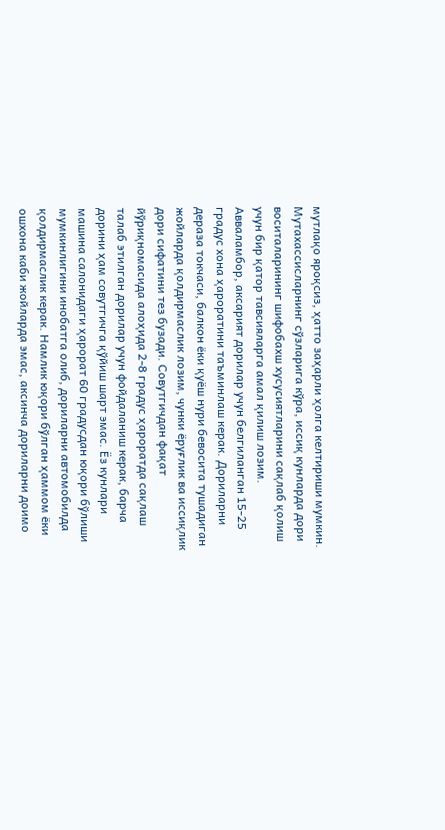мутлақо яроқсиз, ҳатто заҳарли ҳолга келтириши мумкин.
Мутахассисларнинг сўзларига кўра, иссиқ кунларда дори воситаларининг шифобахш хусусиятларини сақлаб қолиш учун бир қатор тавсияларга амал қилиш лозим. Авваламбор, аксарият дорилар учун белгиланган 15-25 градус хона ҳароратини таъминлаш керак. Дориларни дераза токчаси, балкон ёки қуёш нури бевосита тушадиган жойларда қолдирмаслик лозим, чунки ёруғлик ва иссиқлик дори сифатини тез бузади. Совутгичдан фақат йўриқномасида алоҳида 2-8 градус ҳароратда сақлаш талаб этилган дорилар учун фойдаланиш керак, барча дорини ҳам совутгичга қўйиш шарт эмас. Ёз кунлари машина салонидаги ҳарорат 60 градусдан юқори бўлиши мумкинлигини инобатга олиб, дориларни автомобилда қолдирмаслик керак. Намлик юқори бўлган ҳаммом ёки ошхона каби жойларда эмас, аксинча дориларни доимо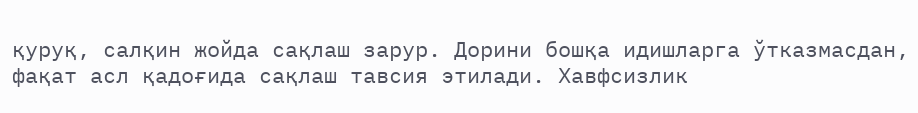қуруқ, салқин жойда сақлаш зарур. Дорини бошқа идишларга ўтказмасдан, фақат асл қадоғида сақлаш тавсия этилади. Хавфсизлик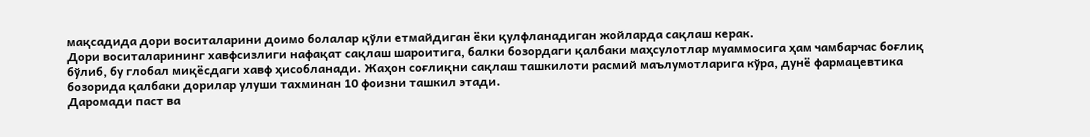мақсадида дори воситаларини доимо болалар қўли етмайдиган ёки қулфланадиган жойларда сақлаш керак.
Дори воситаларининг хавфсизлиги нафақат сақлаш шароитига, балки бозордаги қалбаки маҳсулотлар муаммосига ҳам чамбарчас боғлиқ бўлиб, бу глобал миқёсдаги хавф ҳисобланади. Жаҳон соғлиқни сақлаш ташкилоти расмий маълумотларига кўра, дунё фармацевтика бозорида қалбаки дорилар улуши тахминан 10 фоизни ташкил этади.
Даромади паст ва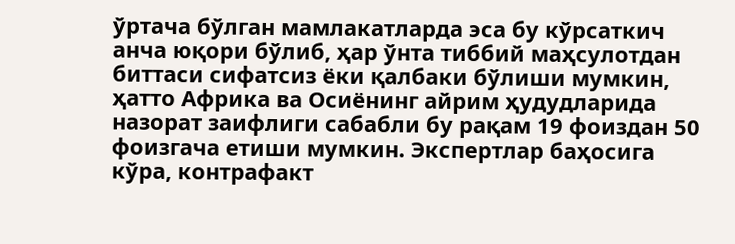ўртача бўлган мамлакатларда эса бу кўрсаткич анча юқори бўлиб, ҳар ўнта тиббий маҳсулотдан биттаси сифатсиз ёки қалбаки бўлиши мумкин, ҳатто Африка ва Осиёнинг айрим ҳудудларида назорат заифлиги сабабли бу рақам 19 фоиздан 50 фоизгача етиши мумкин. Экспертлар баҳосига кўра, контрафакт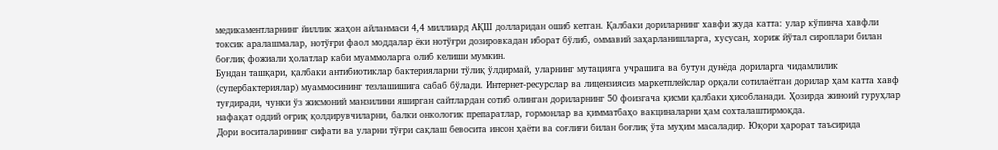медикаментларнинг йиллик жаҳон айланмаси 4,4 миллиард АҚШ долларидан ошиб кетган. Қалбаки дориларнинг хавфи жуда катта: улар кўпинча хавфли токсик аралашмалар, нотўғри фаол моддалар ёки нотўғри дозировкадан иборат бўлиб, оммавий заҳарланишларга, хусусан, хориж йўтал сироплари билан боғлиқ фожиали ҳолатлар каби муаммоларга олиб келиши мумкин.
Бундан ташқари, қалбаки антибиотиклар бактерияларни тўлиқ ўлдирмай, уларнинг мутацияга учрашига ва бутун дунёда дориларга чидамлилик (супербактериялар) муаммосининг тезлашишига сабаб бўлади. Интернет-ресурслар ва лицензиясиз маркетплейслар орқали сотилаётган дорилар ҳам катта хавф туғдиради, чунки ўз жисмоний манзилини яширган сайтлардан сотиб олинган дориларнинг 50 фоизгача қисми қалбаки ҳисобланади. Ҳозирда жиноий гуруҳлар нафақат оддий оғриқ қолдирувчиларни, балки онкологик препаратлар, гормонлар ва қимматбаҳо вакциналарни ҳам сохталаштирмоқда.
Дори воситаларининг сифати ва уларни тўғри сақлаш бевосита инсон ҳаёти ва соғлиғи билан боғлиқ ўта муҳим масаладир. Юқори ҳарорат таъсирида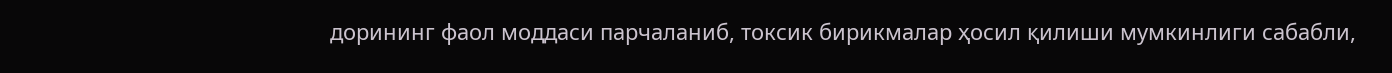дорининг фаол моддаси парчаланиб, токсик бирикмалар ҳосил қилиши мумкинлиги сабабли,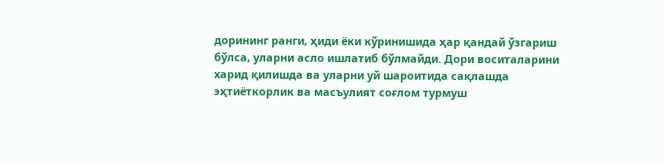дорининг ранги, ҳиди ёки кўринишида ҳар қандай ўзгариш бўлса, уларни асло ишлатиб бўлмайди. Дори воситаларини харид қилишда ва уларни уй шароитида сақлашда эҳтиёткорлик ва масъулият соғлом турмуш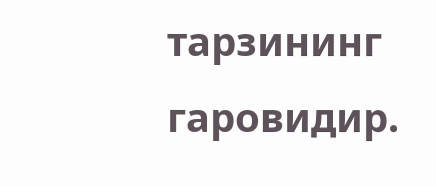тарзининг гаровидир.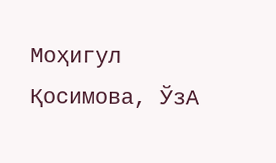Моҳигул Қосимова, ЎзА